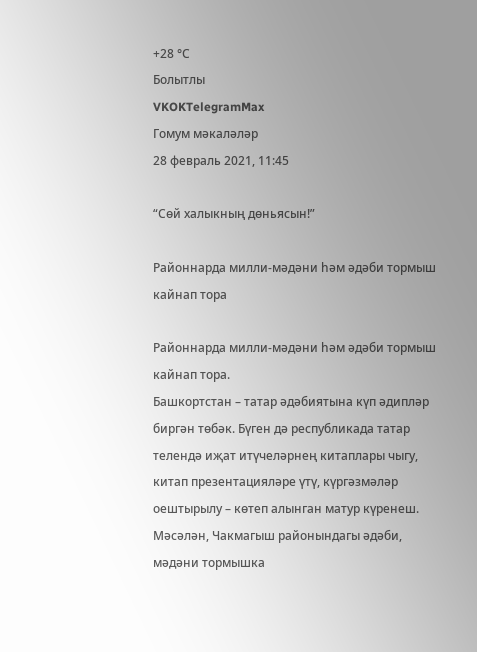+28 °С
Болытлы
VKOKTelegramMax
Гомум мәкаләләр
28 февраль 2021, 11:45

“Сөй халыкның дөньясын!”

Районнарда милли-мәдәни һәм әдәби тормыш кайнап тора

Районнарда милли-мәдәни һәм әдәби тормыш кайнап тора.
Башкортстан – татар әдәбиятына күп әдипләр биргән төбәк. Бүген дә республикада татар телендә иҗат итүчеләрнең китаплары чыгу, китап презентацияләре үтү, күргәзмәләр оештырылу – көтеп алынган матур күренеш.
Мәсәлән, Чакмагыш районындагы әдәби, мәдәни тормышка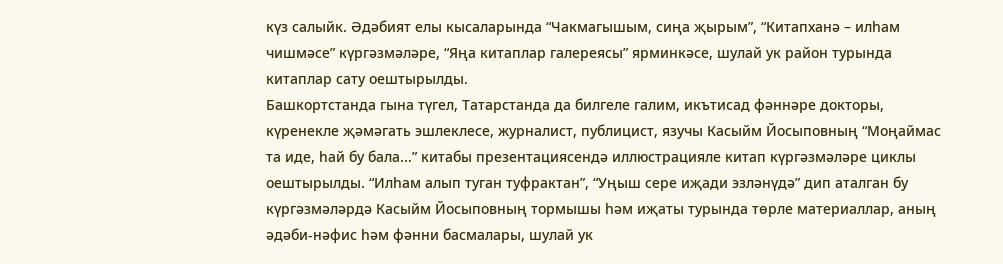күз салыйк. Әдәбият елы кысаларында “Чакмагышым, сиңа җырым”, “Китапханә – илһам чишмәсе” күргәзмәләре, “Яңа китаплар галереясы” ярминкәсе, шулай ук район турында китаплар сату оештырылды.
Башкортстанда гына түгел, Татарстанда да билгеле галим, икътисад фәннәре докторы, күренекле җәмәгать эшлеклесе, журналист, публицист, язучы Касыйм Йосыповның “Моңаймас та иде, һай бу бала...” китабы презентациясендә иллюстрацияле китап күргәзмәләре циклы оештырылды. “Илһам алып туган туфрактан”, “Уңыш сере иҗади эзләнүдә” дип аталган бу күргәзмәләрдә Касыйм Йосыповның тормышы һәм иҗаты турында төрле материаллар, аның әдәби-нәфис һәм фәнни басмалары, шулай ук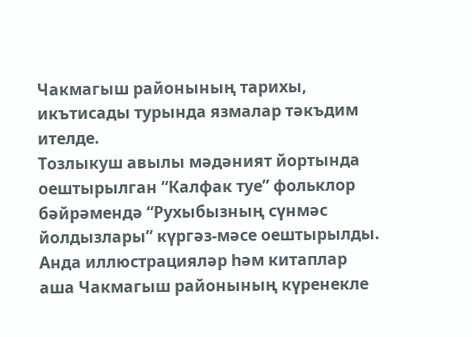Чакмагыш районының тарихы, икътисады турында язмалар тәкъдим ителде.
Тозлыкуш авылы мәдәният йортында оештырылган “Калфак туе” фольклор бәйрәмендә “Рухыбызның сүнмәс йолдызлары” күргәз-мәсе оештырылды. Анда иллюстрацияләр һәм китаплар аша Чакмагыш районының күренекле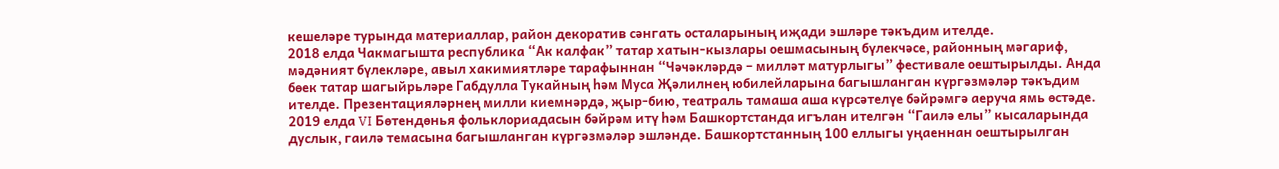кешеләре турында материаллар, район декоратив сәнгать осталарының иҗади эшләре тәкъдим ителде.
2018 елда Чакмагышта республика “Ак калфак” татар хатын-кызлары оешмасының бүлекчәсе, районның мәгариф, мәдәният бүлекләре, авыл хакимиятләре тарафыннан “Чәчәкләрдә – милләт матурлыгы” фестивале оештырылды. Анда бөек татар шагыйрьләре Габдулла Тукайның һәм Муса Җәлилнең юбилейларына багышланган күргәзмәләр тәкъдим ителде. Презентацияләрнең милли киемнәрдә, җыр-бию, театраль тамаша аша күрсәтелүе бәйрәмгә аеруча ямь өстәде.
2019 елда VI Бөтендөнья фольклориадасын бәйрәм итү һәм Башкортстанда игълан ителгән “Гаилә елы” кысаларында дуслык, гаилә темасына багышланган күргәзмәләр эшләнде. Башкортстанның 100 еллыгы уңаеннан оештырылган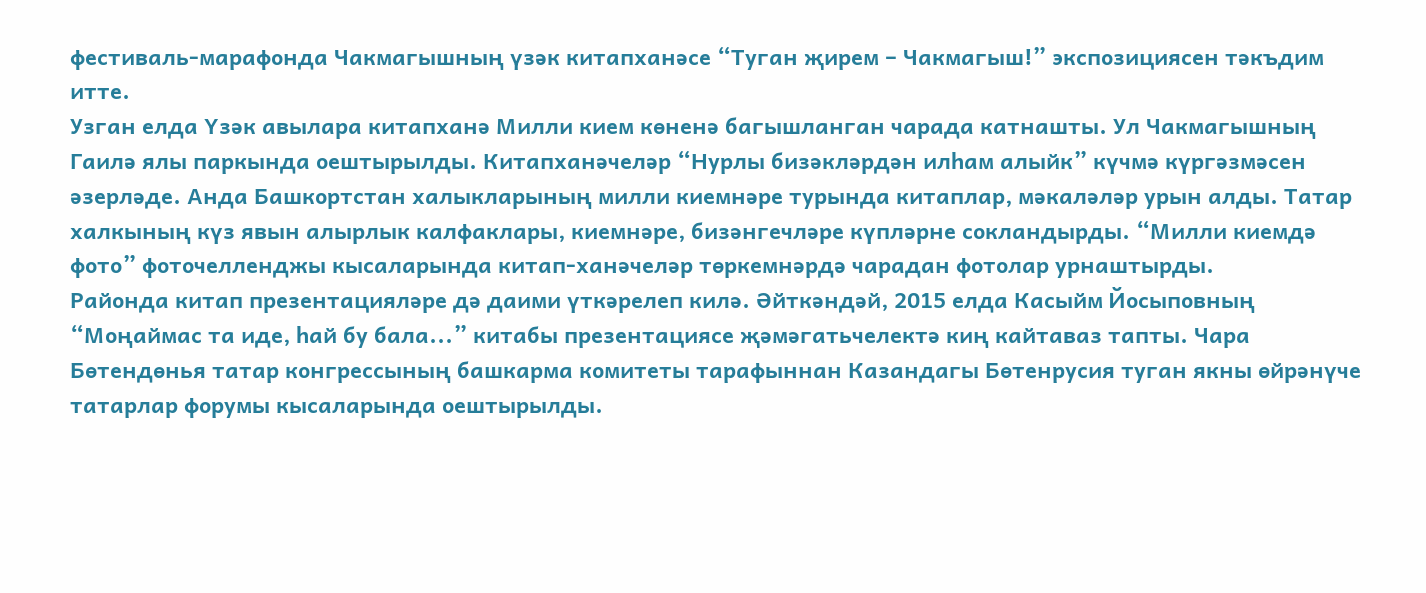фестиваль-марафонда Чакмагышның үзәк китапханәсе “Туган җирем – Чакмагыш!” экспозициясен тәкъдим итте.
Узган елда Үзәк авылара китапханә Милли кием көненә багышланган чарада катнашты. Ул Чакмагышның Гаилә ялы паркында оештырылды. Китапханәчеләр “Нурлы бизәкләрдән илһам алыйк” күчмә күргәзмәсен әзерләде. Анда Башкортстан халыкларының милли киемнәре турында китаплар, мәкаләләр урын алды. Татар халкының күз явын алырлык калфаклары, киемнәре, бизәнгечләре күпләрне сокландырды. “Милли киемдә фото” фоточелленджы кысаларында китап-ханәчеләр төркемнәрдә чарадан фотолар урнаштырды.
Районда китап презентацияләре дә даими үткәрелеп килә. Әйткәндәй, 2015 елда Касыйм Йосыповның “Моңаймас та иде, һай бу бала...” китабы презентациясе җәмәгатьчелектә киң кайтаваз тапты. Чара Бөтендөнья татар конгрессының башкарма комитеты тарафыннан Казандагы Бөтенрусия туган якны өйрәнүче татарлар форумы кысаларында оештырылды.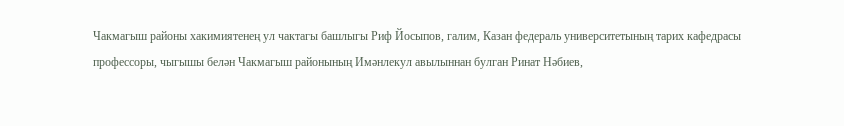Чакмагыш районы хакимиятенең ул чактагы башлыгы Риф Йосыпов, галим, Казан федераль университетының тарих кафедрасы профессоры, чыгышы белән Чакмагыш районының Имәнлекул авылыннан булган Ринат Нәбиев,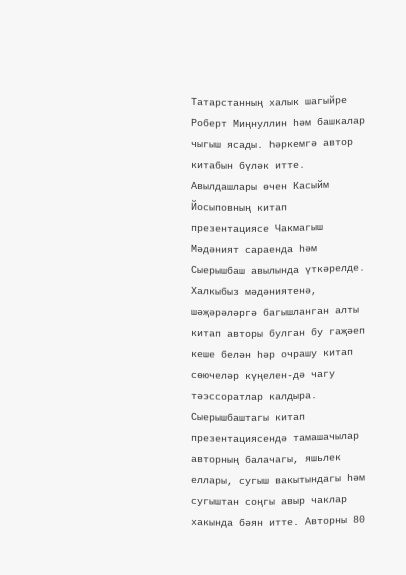Татарстанның халык шагыйре Роберт Миңнуллин һәм башкалар чыгыш ясады. Һәркемгә автор китабын бүләк итте.
Авылдашлары өчен Касыйм Йосыповның китап презентациясе Чакмагыш Мәдәният сараенда һәм Сыерышбаш авылында үткәрелде. Халкыбыз мәдәниятенә, шәҗәрәләргә багышланган алты китап авторы булган бу гаҗәеп кеше белән һәр очрашу китап сөючеләр күңелен-дә чагу тәэссоратлар калдыра. Сыерышбаштагы китап презентациясендә тамашачылар авторның балачагы, яшьлек еллары, сугыш вакытындагы һәм сугыштан соңгы авыр чаклар хакында бәян итте. Авторны 80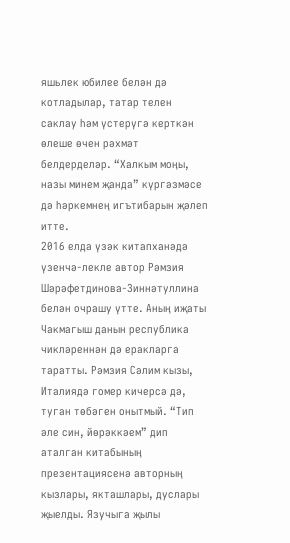яшьлек юбилее белән дә котладылар, татар телен саклау һәм үстерүгә керткән өлеше өчен рәхмәт белдерделәр. “Халкым моңы, назы минем җанда” күргәзмәсе дә һәркемнең игътибарын җәлеп итте.
2016 елда үзәк китапханәдә үзенчә-лекле автор Рәмзия Шәрәфетдинова-Зиннәтуллина белән очрашу үтте. Аның иҗаты Чакмагыш данын республика чикләреннән дә еракларга таратты. Рәмзия Сәлим кызы, Италиядә гомер кичерсә дә, туган төбәген онытмый. “Тип әле син, йөрәккәем” дип аталган китабының презентациясенә авторның кызлары, якташлары, дуслары җыелды. Язучыга җылы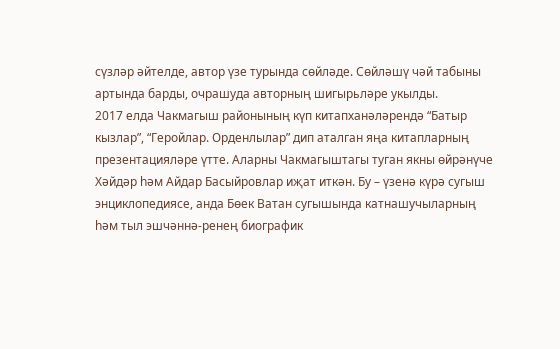сүзләр әйтелде, автор үзе турында сөйләде. Сөйләшү чәй табыны артында барды, очрашуда авторның шигырьләре укылды.
2017 елда Чакмагыш районының күп китапханәләрендә “Батыр кызлар”, “Геройлар. Орденлылар” дип аталган яңа китапларның презентацияләре үтте. Аларны Чакмагыштагы туган якны өйрәнүче Хәйдәр һәм Айдар Басыйровлар иҗат иткән. Бу – үзенә күрә сугыш энциклопедиясе, анда Бөек Ватан сугышында катнашучыларның һәм тыл эшчәннә-ренең биографик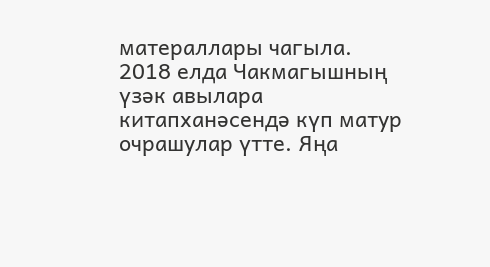матераллары чагыла.
2018 елда Чакмагышның үзәк авылара китапханәсендә күп матур очрашулар үтте. Яңа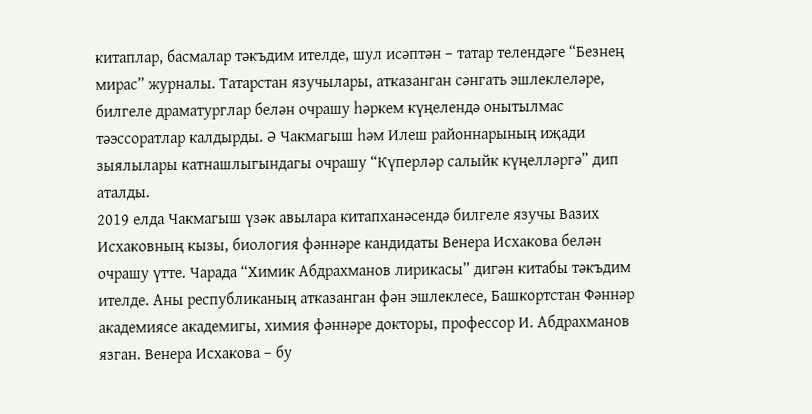китаплар, басмалар тәкъдим ителде, шул исәптән – татар телендәге “Безнең мирас” журналы. Татарстан язучылары, атказанган сәнгать эшлеклеләре, билгеле драматурглар белән очрашу һәркем күңелендә онытылмас тәэссоратлар калдырды. Ә Чакмагыш һәм Илеш районнарының иҗади зыялылары катнашлыгындагы очрашу “Күперләр салыйк күңелләргә” дип аталды.
2019 елда Чакмагыш үзәк авылара китапханәсендә билгеле язучы Вазих Исхаковның кызы, биология фәннәре кандидаты Венера Исхакова белән очрашу үтте. Чарада “Химик Абдрахманов лирикасы” дигән китабы тәкъдим ителде. Аны республиканың атказанган фән эшлеклесе, Башкортстан Фәннәр академиясе академигы, химия фәннәре докторы, профессор И. Абдрахманов язган. Венера Исхакова – бу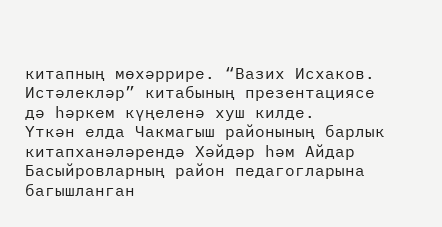китапның мөхәррире. “Вазих Исхаков. Истәлекләр” китабының презентациясе дә һәркем күңеленә хуш килде.
Үткән елда Чакмагыш районының барлык китапханәләрендә Хәйдәр һәм Айдар Басыйровларның район педагогларына багышланган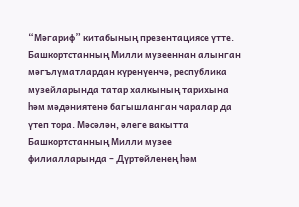“Мәгариф” китабының презентациясе үтте.
Башкортстанның Милли музееннан алынган мәгълүматлардан күренүенчә, республика музейларында татар халкының тарихына һәм мәдәниятенә багышланган чаралар да үтеп тора. Мәсәлән, әлеге вакытта Башкортстанның Милли музее филиалларында – Дүртөйленең һәм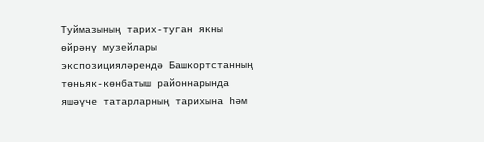Туймазының тарих-туган якны өйрәнү музейлары экспозицияләрендә Башкортстанның төньяк-көнбатыш районнарында яшәүче татарларның тарихына һәм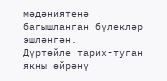мәдәниятенә багышланган бүлекләр эшләнгән.
Дүртөйле тарих-туган якны өйрәнү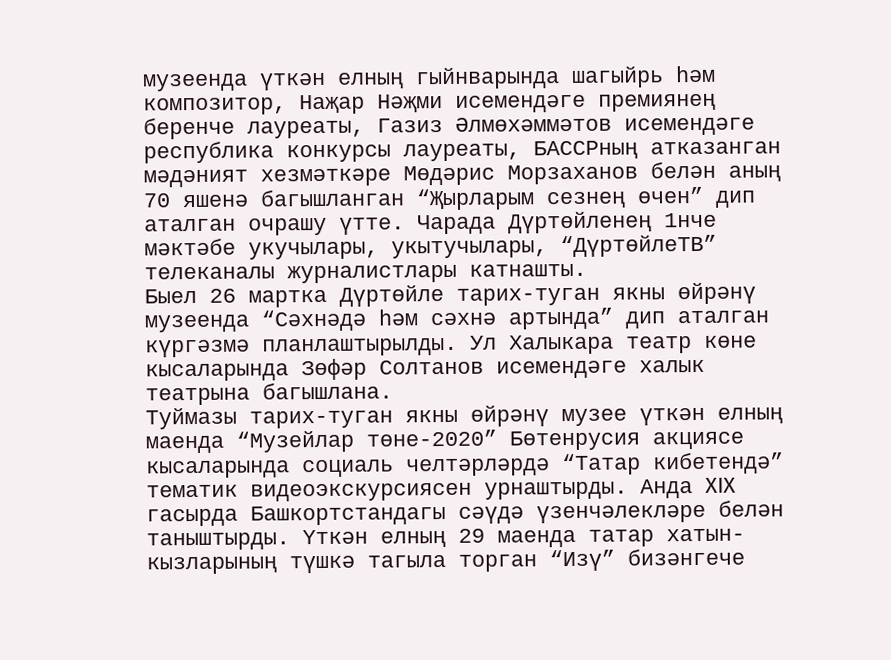музеенда үткән елның гыйнварында шагыйрь һәм композитор, Наҗар Нәҗми исемендәге премиянең беренче лауреаты, Газиз Әлмөхәммәтов исемендәге республика конкурсы лауреаты, БАССРның атказанган мәдәният хезмәткәре Мөдәрис Морзаханов белән аның 70 яшенә багышланган “Җырларым сезнең өчен” дип аталган очрашу үтте. Чарада Дүртөйленең 1нче мәктәбе укучылары, укытучылары, “ДүртөйлеТВ” телеканалы журналистлары катнашты.
Быел 26 мартка Дүртөйле тарих-туган якны өйрәнү музеенда “Сәхнәдә һәм сәхнә артында” дип аталган күргәзмә планлаштырылды. Ул Халыкара театр көне кысаларында Зөфәр Солтанов исемендәге халык театрына багышлана.
Туймазы тарих-туган якны өйрәнү музее үткән елның маенда “Музейлар төне-2020” Бөтенрусия акциясе кысаларында социаль челтәрләрдә “Татар кибетендә” тематик видеоэкскурсиясен урнаштырды. Анда XIX гасырда Башкортстандагы сәүдә үзенчәлекләре белән таныштырды. Үткән елның 29 маенда татар хатын-кызларының түшкә тагыла торган “Изү” бизәнгече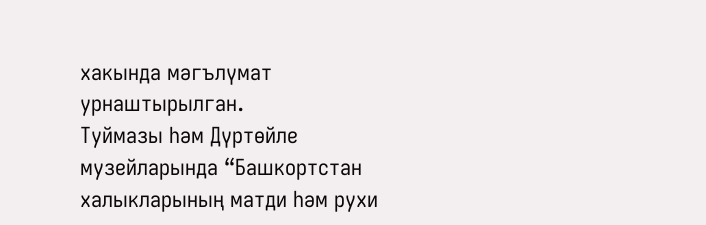хакында мәгълүмат урнаштырылган.
Туймазы һәм Дүртөйле музейларында “Башкортстан халыкларының матди һәм рухи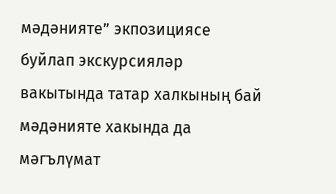мәдәнияте” экпозициясе буйлап экскурсияләр вакытында татар халкының бай мәдәнияте хакында да мәгълүмат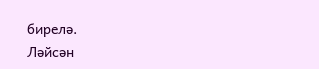бирелә.
Ләйсән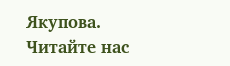Якупова.
Читайте нас